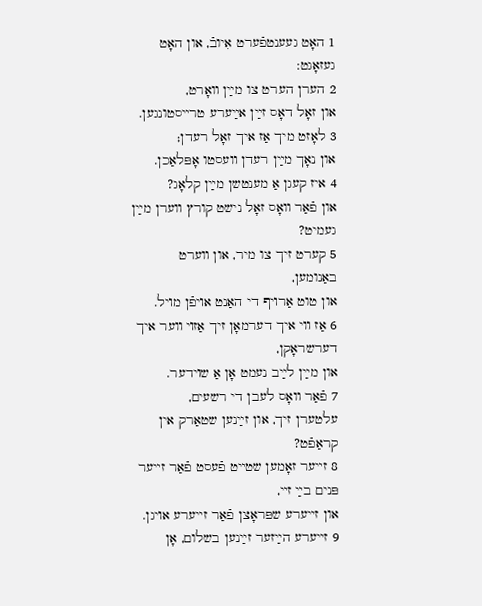1 האָט געענטפֿערט אִיובֿ, און האָט געזאָגט:
2 הערן הערט צו מײַן װאָרט,
און זאָל דאָס זײַן אײַערע טרײסטונגען.
3 לאָזט מיך אַז איך זאָל רעדן;
און נאָך מײַן רעדן װעסטו אָפּלאַכן.
4 איז קעגן אַ מענטשן מײַן קלאָג?
און פֿאַר װאָס זאָל נישט קורץ װערן מײַן געמיט?
5 קערט זיך צו מיר, און װערט באַנומען,
און טוט אַרױף די האַנט אױפֿן מױל.
6 אַז װי איך דערמאָן זיך אַזױ װער איך דערשראָקן,
און מײַן לײַב נעמט אָן אַ שױדער.
7 פֿאַר װאָס לעבן די רשעים,
עלטערן זיך, און זײַנען שטאַרק אין קראַפֿט?
8 זײער זאָמען שטײט פֿעסט פֿאַר זײער פּנים בײַ זײ,
און זײערע שפּראָצן פֿאַר זײערע אױגן.
9 זײערע הײַזער זײַנען בשלום, אָן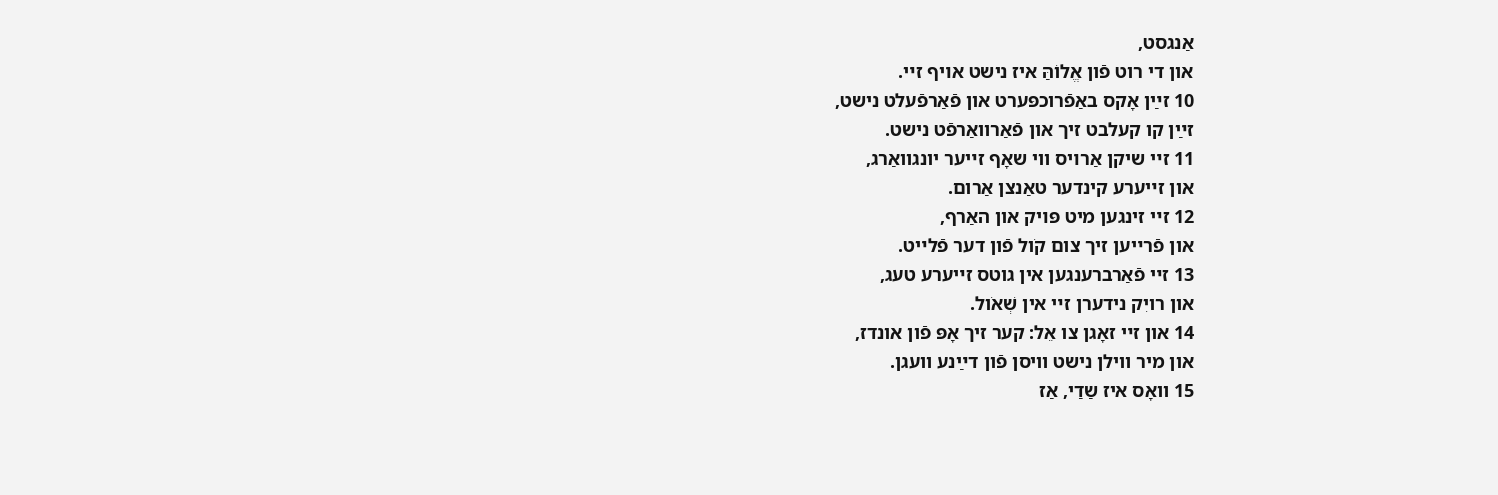אַנגסט,
און די רוט פֿון אֱלוֹהַּ איז נישט אױף זײ.
10 זײַן אָקס באַפֿרוכפּערט און פֿאַרפֿעלט נישט,
זײַן קו קעלבט זיך און פֿאַרװאַרפֿט נישט.
11 זײ שיקן אַרױס װי שאָף זײער יונגװאַרג,
און זײערע קינדער טאַנצן אַרום.
12 זײ זינגען מיט פּױק און האַרף,
און פֿרײען זיך צום קֹול פֿון דער פֿלײט.
13 זײ פֿאַרברענגען אין גוטס זײערע טעג,
און רויִק נידערן זײ אין שְׁאֹול.
14 און זײ זאָגן צו אֵל: קער זיך אָפּ פֿון אונדז,
און מיר װילן נישט װיסן פֿון דײַנע װעגן.
15 װאָס איז שַדַי, אַז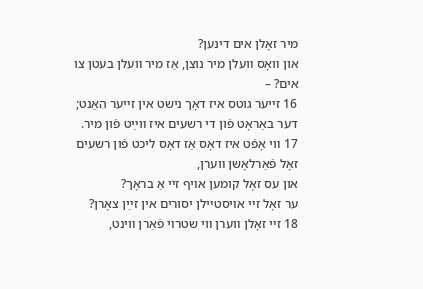מיר זאָלן אים דינען?
און װאָס װעלן מיר נוצן, אַז מיר װעלן בעטן צו אים? –
16 זײער גוטס איז דאָך נישט אין זײער האַנט;
דער באַראָט פֿון די רשעים איז װײַט פֿון מיר.
17 װי אָפֿט איז דאָס אַז דאָס ליכט פֿון רשעים זאָל פֿאַרלאָשן װערן,
און עס זאָל קומען אױף זײ אַ בראָך?
ער זאָל זײ אױסטײלן יסורים אין זײַן צאָרן?
18 זײ זאָלן װערן װי שטרױ פֿאַרן װינט,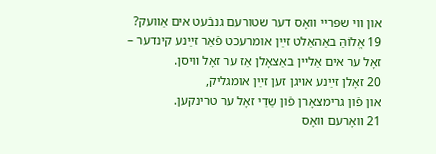און װי שפּרײ װאָס דער שטורעם גנבֿעט אים אַװעק?
19 אֱלוֹהַּ באַהאַלט זײַן אומרעכט פֿאַר זײַנע קינדער –
זאָל ער אים אַלײן באַצאָלן אַז ער זאָל װיסן.
20 זאָלן זײַנע אױגן זען זײַן אומגליק,
און פֿון גרימצאָרן פֿון שַדַי זאָל ער טרינקען.
21 װאָרעם װאָס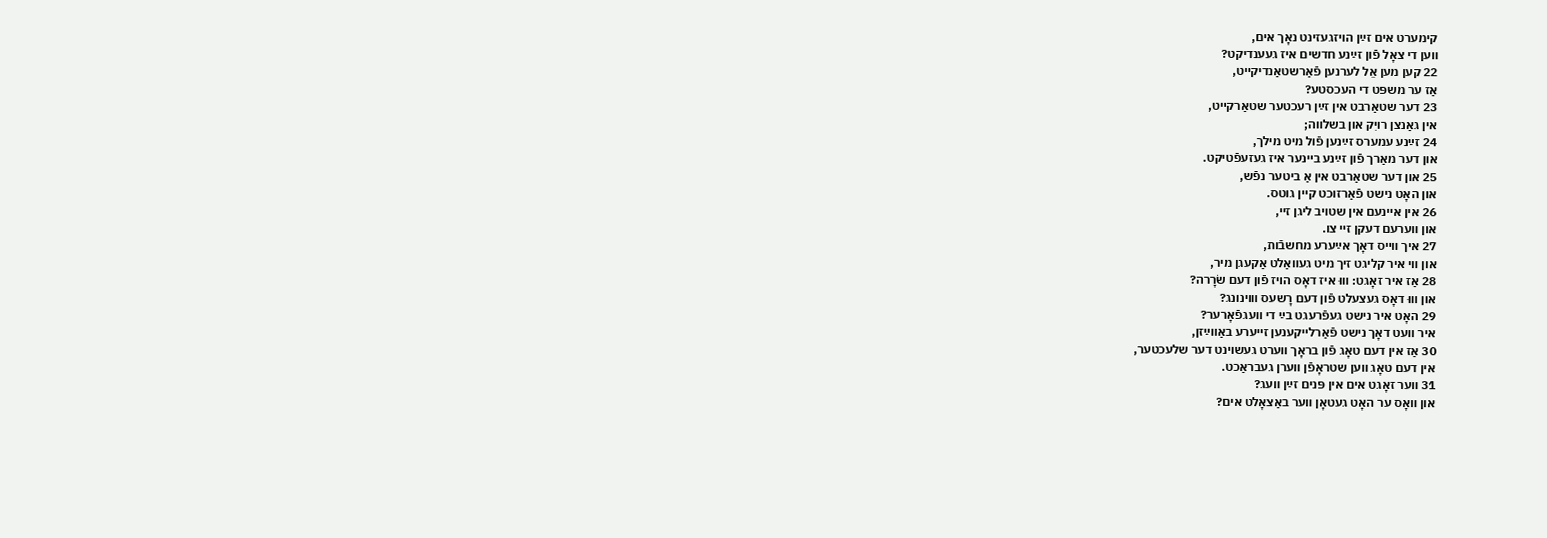קימערט אים זײַן הױזגעזינט נאָך אים,
װען די צאָל פֿון זײַנע חדשים איז געענדיקט?
22 קען מען אֵל לערנען פֿאַרשטאַנדיקײט,
אַז ער משפּט די העכסטע?
23 דער שטאַרבט אין זײַן רעכטער שטאַרקײט,
אין גאַנצן רויִק און בשלװה;
24 זײַנע עמערס זײַנען פֿול מיט מילך,
און דער מאַרך פֿון זײַנע בײנער איז געזעפֿטיקט.
25 און דער שטאַרבט אין אַ ביטער נפֿש,
און האָט נישט פֿאַרזוכט קײן גוטס.
26 אין אײנעם אין שטױב ליגן זײ,
און װערעם דעקן זײ צו.
27 איך װײס דאָך אײַערע מחשבֿות,
און װי איר קליגט זיך מיט געװאַלט אַקעגן מיר,
28 אַז איר זאָגט: װוּ איז דאָס הױז פֿון דעם שׂרָרה?
און װוּ דאָס געצעלט פֿון דעם רָשעס װױנונג?
29 האָט איר נישט געפֿרעגט בײַ די װעגפֿאָרער?
איר װעט דאָך נישט פֿאַרלײקענען זײערע באַװײַזן,
30 אַז אין דעם טאָג פֿון בראָך װערט געשױנט דער שלעכטער,
אין דעם טאָג װען שטראָפֿן װערן געבראַכט.
31 װער זאָגט אים אין פּנים זײַן װעג?
און װאָס ער האָט געטאָן װער באַצאָלט אים?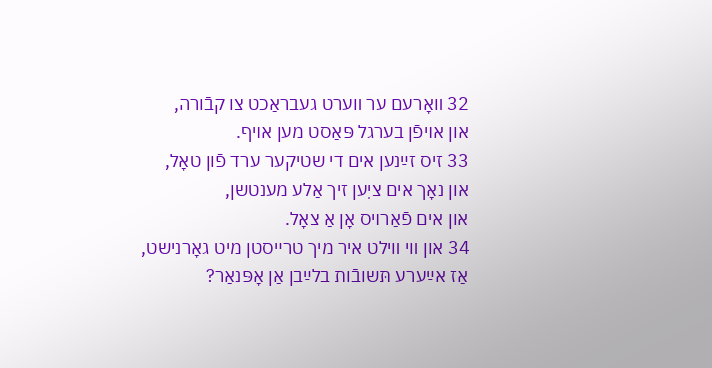32 װאָרעם ער װערט געבראַכט צו קבֿורה,
און אױפֿן בערגל פּאַסט מען אױף.
33 זיס זײַנען אים די שטיקער ערד פֿון טאָל,
און נאָך אים ציִען זיך אַלע מענטשן,
און אים פֿאַרױס אָן אַ צאָל.
34 און װי װילט איר מיך טרײסטן מיט גאָרנישט,
אַז אײַערע תּשובֿות בלײַבן אַן אָפּנאַר?